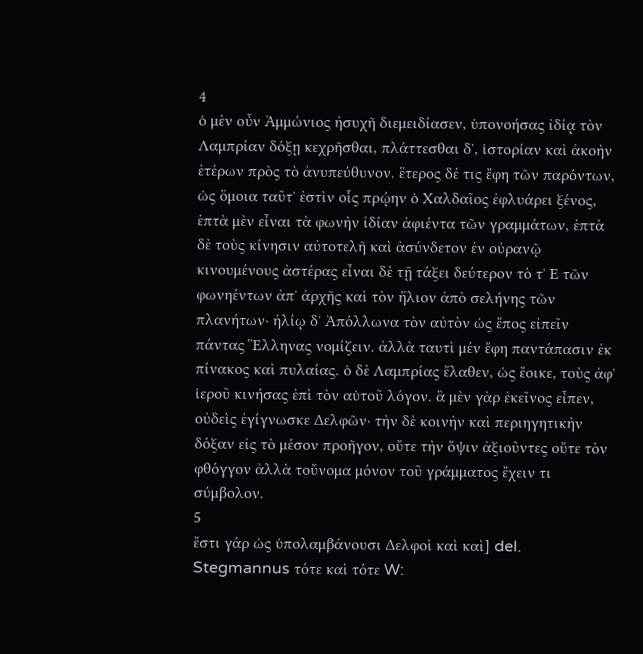4
ὁ μὲν οὖν Ἀμμώνιος ἡσυχῆ διεμειδίασεν, ὑπονοήσας ἰδίᾳ τὸν Λαμπρίαν δόξῃ κεχρῆσθαι, πλάττεσθαι δʼ, ἱστορίαν καὶ ἀκοὴν ἑτέρων πρὸς τὸ ἀνυπεύθυνον. ἕτερος δέ τις ἔφη τῶν παρόντων, ὡς ὅμοια ταῦτʼ ἐστὶν οἷς πρῴην ὁ Χαλδαῖος ἐφλυάρει ξένος, ἑπτὰ μὲν εἶναι τὰ φωνὴν ἰδίαν ἀφιέντα τῶν γραμμάτων, ἑπτὰ δὲ τοὺς κίνησιν αὐτοτελῆ καὶ ἀσύνδετον ἐν οὐρανῷ κινουμένους ἀστέρας εἶναι δὲ τῇ τάξει δεύτερον τὸ τʼ Ε τῶν φωνηέντων ἀπʼ ἀρχῆς καὶ τὸν ἥλιον ἀπὸ σελήνης τῶν πλανήτων· ἡλίῳ δʼ Ἀπόλλωνα τὸν αὐτὸν ὡς ἔπος εἰπεῖν πάντας Ἕλληνας νομίζειν. ἀλλὰ ταυτὶ μέν ἔφη παντάπασιν ἐκ πίνακος καὶ πυλαίας. ὁ δὲ Λαμπρίας ἔλαθεν, ὡς ἔοικε, τοὺς ἀφʼ ἱεροῦ κινήσας ἐπὶ τὸν αὑτοῦ λόγον. ἃ μὲν γὰρ ἐκεῖνος εἶπεν, οὐδεὶς ἐγίγνωσκε Δελφῶν· τὴν δὲ κοινὴν καὶ περιηγητικὴν δόξαν εἰς τὸ μέσον προῆγον, οὔτε τὴν ὄψιν ἀξιοῦντες οὔτε τὸν φθόγγον ἀλλὰ τοὔνομα μόνον τοῦ γράμματος ἔχειν τι σύμβολον.
5
ἔστι γάρ ὡς ὑπολαμβάνουσι Δελφοὶ καὶ καὶ] del. Stegmannus τότε καὶ τότε W: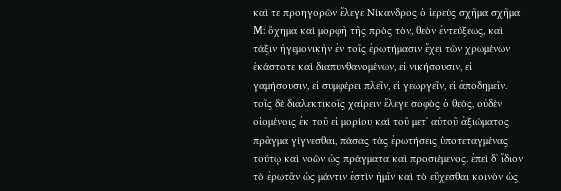καὶ τε προηγορῶν ἔλεγε Νίκανδρος ὁ ἱερεὺς σχῆμα σχῆμα M: ὄχημα καὶ μορφὴ τῆς πρὸς τὸν, θεὸν ἐντεύξεως, καὶ τάξιν ἡγεμονικὴν ἐν τοῖς ἐρωτήμασιν ἔχει τῶν χρωμένων ἑκάστοτε καὶ διαπυνθανομένων, εἰ νικήσουσιν, εἰ γαμήσουσιν, εἰ συμφέρει πλεῖν, εἰ γεωργεῖν, εἰ ἀποδημεῖν. τοῖς δὲ διαλεκτικοῖς χαίρειν ἔλεγε σοφὸς ὁ θεός, οὐδὲν οἰομένοις ἐκ τοῦ εἰ μορίου καὶ τοῦ μετʼ αὐτοῦ ἀξιώματος πρᾶγμα γίγνεσθαι, πάσας τὰς ἐρωτήσεις ὑποτεταγμένας τούτῳ καὶ νοῶν ὡς πράγματα καὶ προσιέμενος. ἐπεὶ δʼ ἴδιον τὸ ἐρωτᾶν ὡς μάντιν ἐστὶν ἡμῖν καὶ τὸ εὔχεσθαι κοινὸν ὡς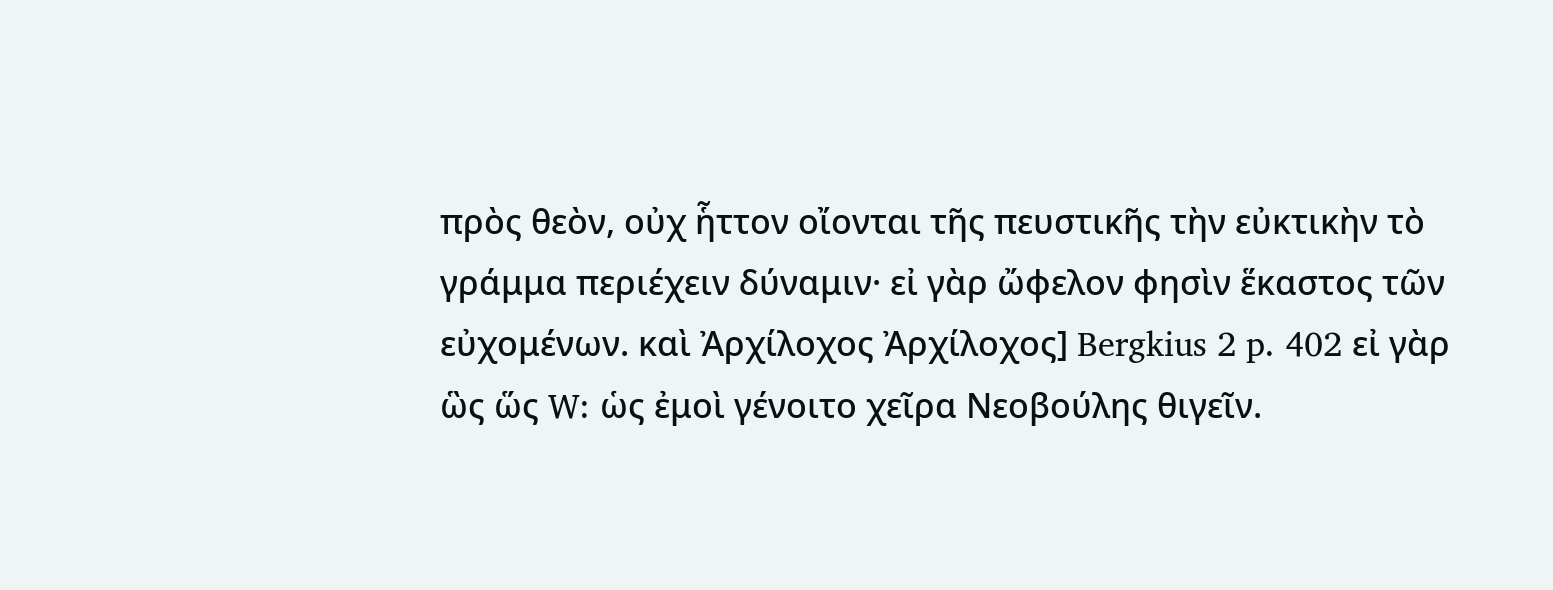πρὸς θεὸν, οὐχ ἧττον οἴονται τῆς πευστικῆς τὴν εὐκτικὴν τὸ γράμμα περιέχειν δύναμιν· εἰ γὰρ ὤφελον φησὶν ἕκαστος τῶν εὐχομένων. καὶ Ἀρχίλοχος Ἀρχίλοχος] Bergkius 2 p. 402 εἰ γὰρ ὣς ὥς W: ὡς ἐμοὶ γένοιτο χεῖρα Νεοβούλης θιγεῖν.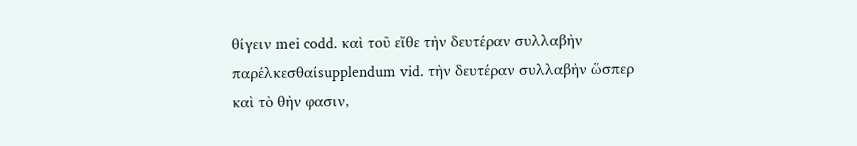θίγειν mei codd. καὶ τοῦ εἴθε τὴν δευτέραν συλλαβὴν παρέλκεσθαίsupplendum vid. τὴν δευτέραν συλλαβὴν ὥσπερ καὶ τὸ θὴν φασιν,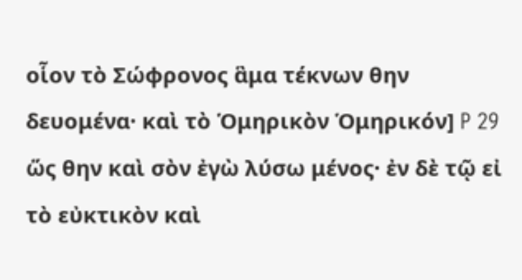οἷον τὸ Σώφρονος ἃμα τέκνων θην δευομένα· καὶ τὸ Ὁμηρικὸν Ὁμηρικόν] P 29 ὥς θην καὶ σὸν ἐγὼ λύσω μένος· ἐν δὲ τῷ εἰ τὸ εὐκτικὸν καὶ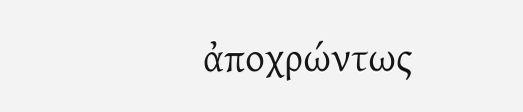ἀποχρώντως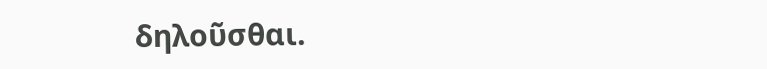δηλοῦσθαι.